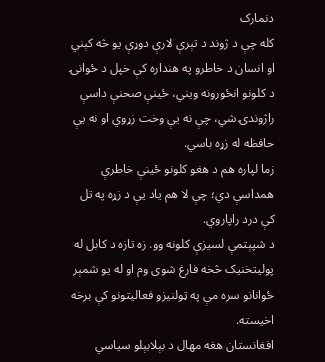دنمارک
کله چې د ژوند د تېرې لارې دوړې یو څه کېني او انسان د خاطرو په هنداره کې خپل د ځوانۍ د کلونو انځورونه ویني، ځینې صحنې داسې راژوندۍ شي، چې نه یې وخت زړوي او نه یې حافظه له زړه باسي.
زما لپاره هم د هغو کلونو ځینې خاطرې همداسې دي؛ چې لا هم یاد یې د زړه په تل کې درد راپاروي.
د شپېتمې لسیزې کلونه وو. زه تازه د کابل له پولیتخنیک څخه فارغ شوی وم او له یو شمېر ځوانانو سره مې په ټولنیزو فعالیتونو کې برخه اخیسته.
افغانستان هغه مهال د بېلابېلو سیاسي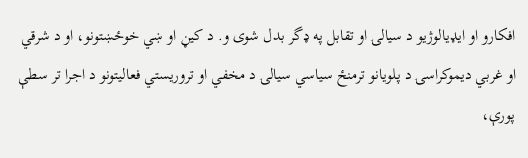افکارو او ایډیالوژیو د سیالۍ او تقابل په ډگر بدل شوی و. د کیڼ او ښي خوځښتونو، او د شرقي او غربي دیموکراسۍ د پلویانو ترمنځ سیاسي سیالۍ د مخفي او تروریستي فعالیتونو د اجرا تر سطې پورې،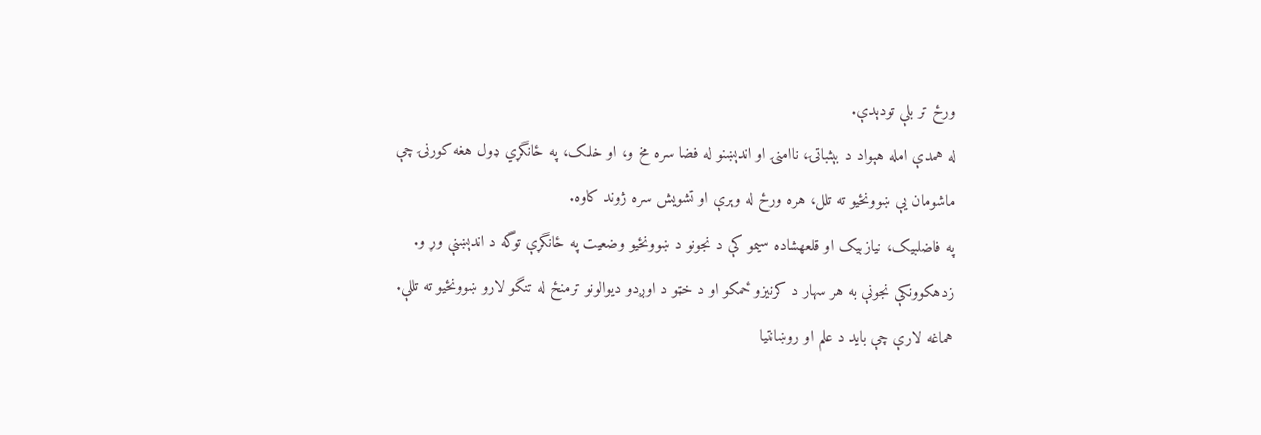ورځ تر بلې تودېدې.
له همدې امله هېواد د بېثباتۍ، ناامنۍ او اندېښنو له فضا سره مخ و، او خلک، په ځانگړي ډول هغه کورنۍ چې ماشومان یې ښوونځیو ته تلل، هره ورځ له وېرې او تشویش سره ژوند کاوه.
په فاضلبیک، نیازبیک او قلعهشاده سیمو کې د نجونو د ښوونځیو وضعیت په ځانگړې توگه د اندېښنې وړ و.
زدهکوونکې نجونې به هر سهار د کرنیزو ځمکو او د خټو د اوږدو دیوالونو ترمنځ له تنگو لارو ښوونځیو ته تللې.
هماغه لارې چې باید د علم او روښانتیا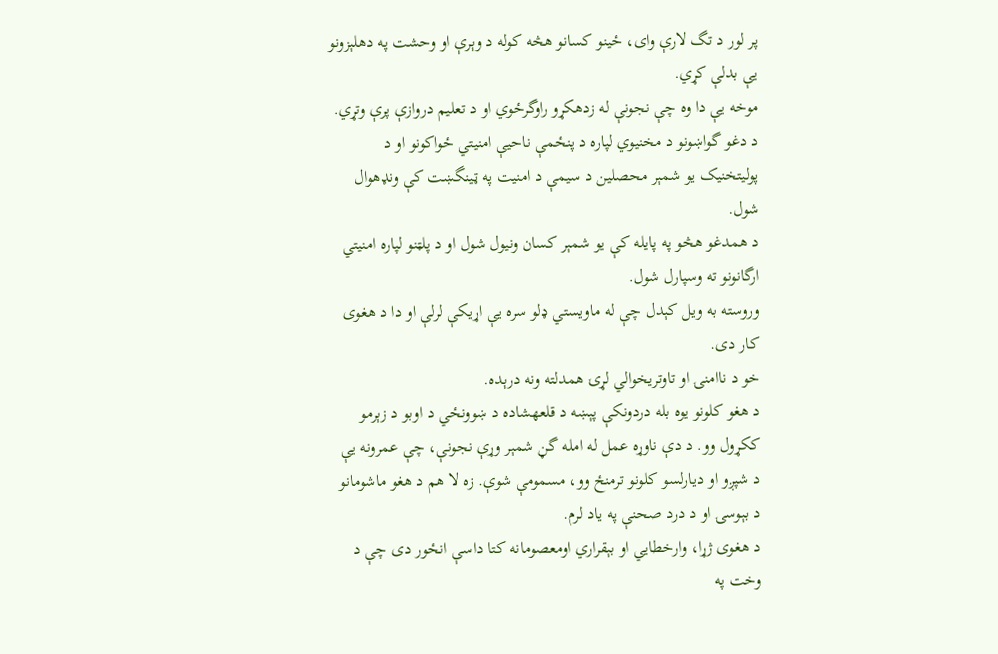پر لور د تگ لارې وای، ځینو کسانو هڅه کوله د وېرې او وحشت په دهلېزونو یې بدلې کړي.
موخه یې دا وه چې نجونې له زدهکړو راوگرځوي او د تعلیم دروازې پرې وتړي.
د دغو گواښونو د مخنیوي لپاره د پنځمې ناحیې امنیتي ځواکونو او د پولیتخنیک یو شمېر محصلین د سیمې د امنیت په ټینگښت کې ونډهوال شول.
د همدغو هڅو په پایله کې یو شمېر کسان ونیول شول او د پلټنو لپاره امنیتي ارگانونو ته وسپارل شول.
وروسته به ویل کېدل چې له ماویستي ډلو سره یې اړیکې لرلې او دا د هغوی کار دی.
خو د ناامنۍ او تاوتریخوالي لړۍ همدلته ونه درېده.
د هغو کلونو یوه بله دردونکې پېښه د قلعهشاده د ښوونځي د اوبو د زېرمو ککړول وو. د دې ناوړه عمل له امله گڼ شمېر وړې نجونې، چې عمرونه یې د شپږو او دیارلسو کلونو ترمنځ وو، مسمومې شوې. زه لا هم د هغو ماشومانو د بېوسۍ او د درد صحنې په یاد لرم.
د هغوی ژړا، وارخطایي او بېقراري اومعصومانه کتا داسې انځور دی چې د وخت په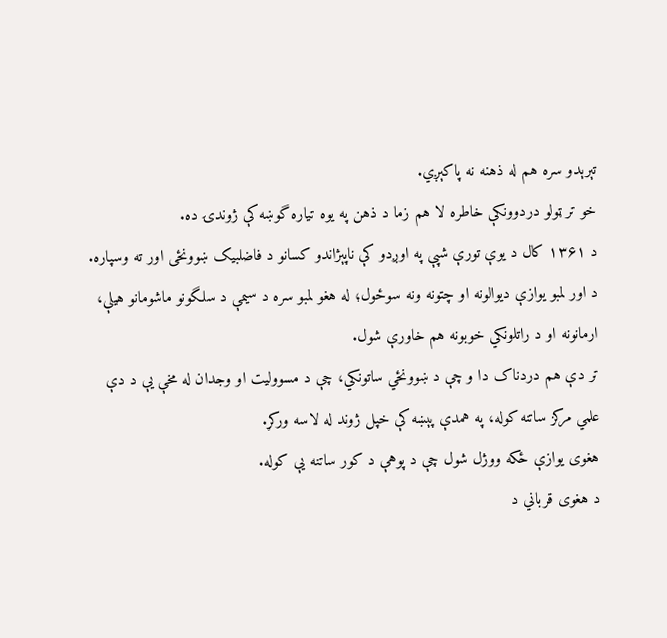تېرېدو سره هم له ذهنه نه پاکېږي.
خو تر ټولو دردوونکې خاطره لا هم زما د ذهن په یوه تیاره گوښه کې ژوندۍ ده.
د ۱۳۶۱ کال د یوې تورې شپې په اوږدو کې ناپېژاندو کسانو د فاضلبیک ښوونځی اور ته وسپاره.
د اور لمبو یوازې دیوالونه او چتونه ونه سوځول؛ له هغو لمبو سره د سیمې د سلگونو ماشومانو هیلې، ارمانونه او د راتلونکي خوبونه هم خاورې شول.
تر دې هم دردناک دا و چې د ښوونځي ساتونکي، چې د مسوولیت او وجدان له مخې یې د دې علمي مرکز ساتنه کوله، په همدې پېښه کې خپل ژوند له لاسه ورکړ.
هغوی یوازې ځکه ووژل شول چې د پوهې د کور ساتنه یې کوله.
د هغوی قرباني د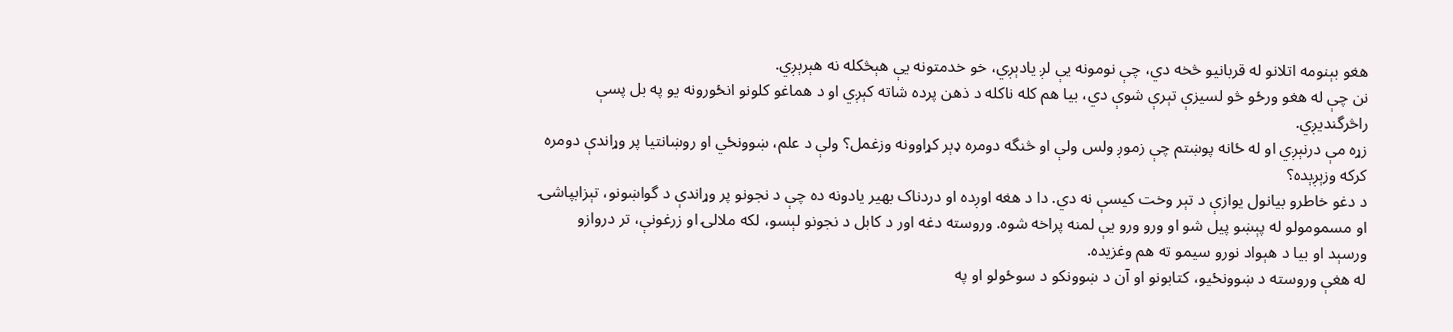هغو بېنومه اتلانو له قربانیو څخه دي، چې نومونه یې لږ یادېږي، خو خدمتونه یې هېڅکله نه هېرېږي.
نن چې له هغو ورځو څو لسیزې تېرې شوې دي، بیا هم کله ناکله د ذهن پرده شاته کېږي او د هماغو کلونو انځورونه یو په بل پسې راڅرگندیږي.
زړه مې درنېږي او له ځانه پوښتم چې زموږ ولس ولې او څنگه دومره ډېر کړاوونه وزغمل؟ ولې د علم، ښوونځي او روښانتیا پر وړاندې دومره کرکه وزېږېده؟
د دغو خاطرو بیانول یوازې د تېر وخت کیسې نه دي. دا د هغه اوږده او دردناک بهیر یادونه ده چې د نجونو پر وړاندې د گواښونو، تېزابپاشۍ او مسمومولو له پېښو پیل شو او ورو ورو یې لمنه پراخه شوه. وروسته دغه اور د کابل د نجونو لېسو، لکه ملالۍ او زرغونې، تر دروازو ورسېد او بیا د هېواد نورو سیمو ته هم وغزیده.
له هغې وروسته د ښوونځیو، کتابونو او آن د ښوونکو د سوځولو او په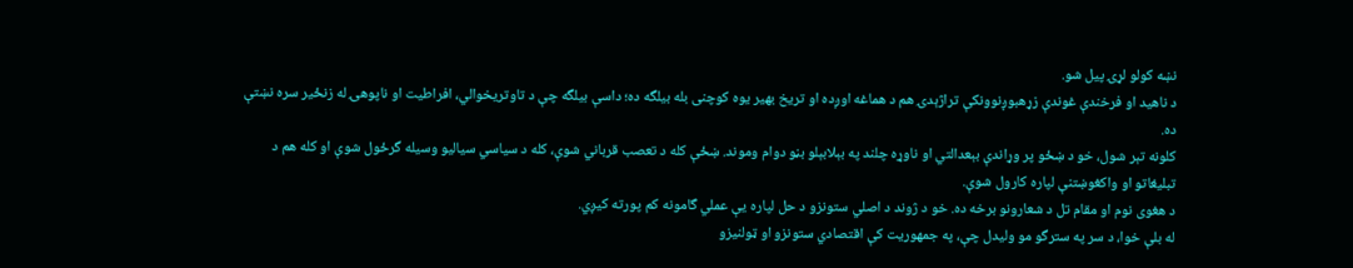نښه کولو لړۍ پیل شو.
د ناهید او فرخندې غوندې زړهبوږنوونکې تراژېدۍ هم د هماغه اوږده او تریخ بهیر یوه کوچنی بله بیلگه ده؛ داسې بیلگه چې د تاوتریخوالي، افراطیت او ناپوهۍ له زنځیر سره نښتې ده.
کلونه تېر شول، خو د ښځو پر وړاندې بېعدالتي او ناوړه چلند په بېلابېلو بڼو دوام وموند. ښځې کله د تعصب قرباني شوې، کله د سیاسي سیالیو وسیله گرځول شوې او کله هم د تبلیغاتو او واکغوښتنې لپاره کارول شوې.
د هغوی نوم او مقام تل د شعارونو برخه ده. خو د ژوند د اصلي ستونزو د حل لپاره یې عملي گامونه کم پورته کیږي.
له بلې خوا، د سر په سترگو مو ولیدل چې، په جمهوریت کې اقتصادي ستونزو او ټولنیزو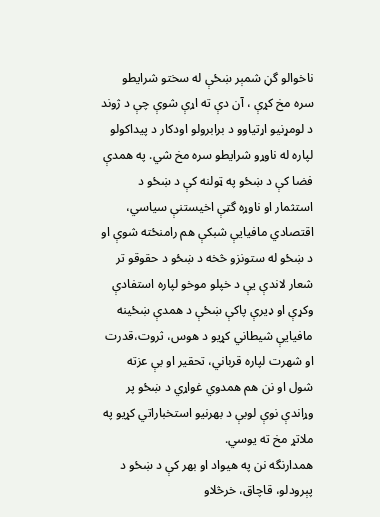ناخوالو گڼ شمېر ښځې له سختو شرایطو سره مخ کړې ، آن دې ته اړې شوې چې د ژوند د لومړنیو اړتیاوو د برابرولو اودکار د پیداکولو لپاره له ناوړو شرایطو سره مخ شي. په همدې فضا کې د ښځو په ټولنه کې د ښځو د استثمار او ناوړه گټې اخیستنې سیاسي، اقتصادي مافیایې شبکې هم رامنځته شوې او د ښځو له ستونزو څخه د ښځو د حقوقو تر شعار لاندې یې د خپلو موخو لپاره استفادې وکړې او ډیرې پاکې ښځې د همدې ښځینه مافیایې شیطاني کړیو د هوس، ثروت،قدرت او شهرت لپاره قرباني، تحقیر او بې عزته شول او نن هم همدوي غواړي د ښځو پر وړاندې نوې لوبې د بهرنیو استخباراتي کړیو په ملاتړ مخ ته یوسي.
همدارنگه نن په هیواد او بهر کې د ښځو د پېرودلو، قاچاق، خرڅلاو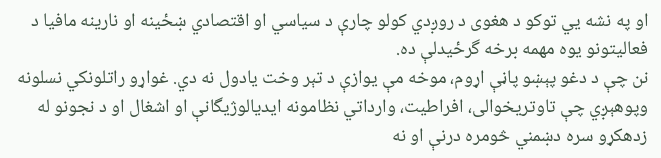او په نشه يي توکو د هغوی د روږدي کولو چارې د سیاسي او اقتصادي ښځینه او نارینه مافیا د فعالیتونو یوه مهمه برخه گرځیدلې ده.
نن چې د دغو پېښو پاڼې اړوم، موخه مې یوازې د تېر وخت یادول نه دي. غواړو راتلونکي نسلونه وپوهېږي چې تاوتریخوالی، افراطیت، وارداتي نظامونه ایدیالوژیگانې او اشغال او د نجونو له زدهکړو سره دښمني څومره درنې او نه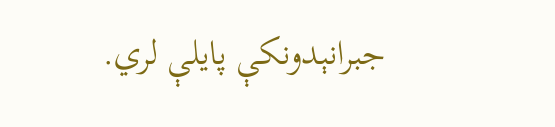جبرانېدونکې پایلې لري.